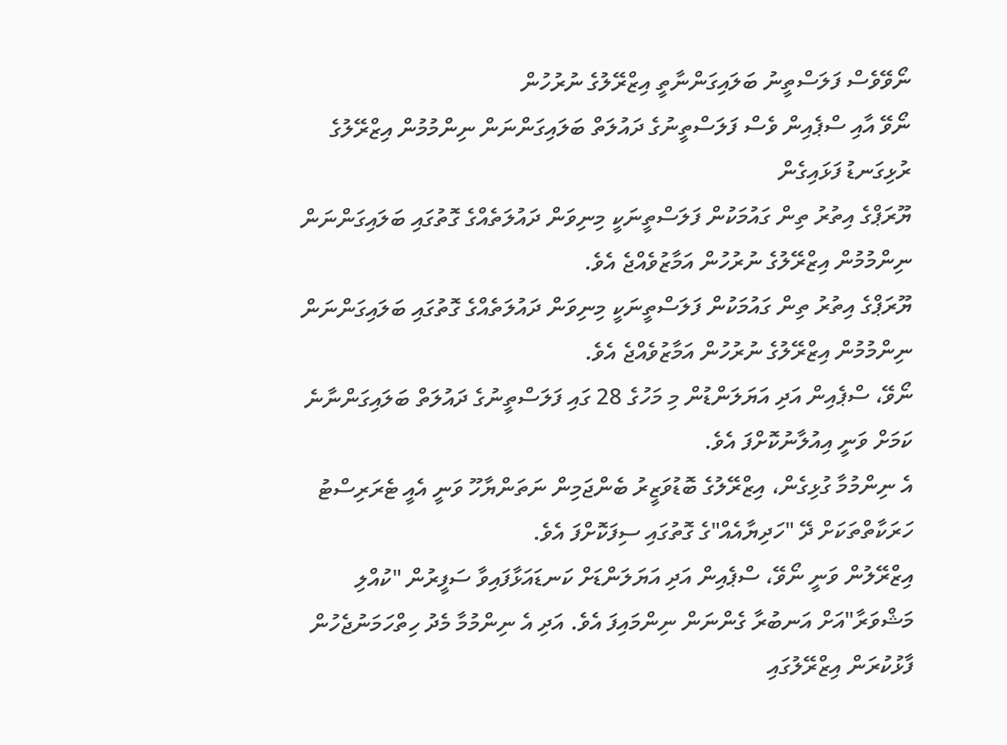ނޯވޭވެސް ފަލަސްތީނު ބަލައިގަންނާތީ އިޒްރޭލުގެ ނުރުހުން
ނޯވޭ އާއި ސްޕެއިން ވެސް ފަލަސްތީނުގެ ދައުލަތް ބަލައިގަންނަން ނިންމުމުން އިޒްރޭލުގެ ރުޅިގަނޑު ފަޅައިގެން
ޔޫރަޕްގެ އިތުރު ތިން ގައުމަކުން ފަލަސްތީނަކީ މިނިވަން ދައުލަތެއްގެ ގޮތުގައި ބަލައިގަންނަން ނިންމުމުން އިޒްރޭލުގެ ނުރުހުން އަމާޒުވެއްޖެ އެވެ.
ޔޫރަޕްގެ އިތުރު ތިން ގައުމަކުން ފަލަސްތީނަކީ މިނިވަން ދައުލަތެއްގެ ގޮތުގައި ބަލައިގަންނަން ނިންމުމުން އިޒްރޭލުގެ ނުރުހުން އަމާޒުވެއްޖެ އެވެ.
ނޯވޭ، ސްޕެއިން އަދި އަޔަލަންޑުން މި މަހުގެ 28 ގައި ފަލަސްތީނުގެ ދައުލަތް ބަލައިގަންނާނެ ކަމަށް ވަނީ އިއުލާނުކޮށްފަ އެވެ.
އެ ނިންމުމާ ގުޅިގެން، އިޒްރޭލުގެ ބޮޑުވަޒީރު ބެންޖަމިން ނަތަންޔާހޫ ވަނީ އެއީ ޓެރަރިސްޓު ހަރަކާތްތަކަށް ދޭ "ހަދިޔާއެއް"ގެ ގޮތުގައި ސިފަކޮށްފަ އެވެ.
އިޒްރޭލުން ވަނީ ނޯވޭ، ސްޕެއިން އަދި އަޔަލަންޑަށް ކަނޑައަޅާފައިވާ ސަފީރުން "ކުއްލި މަޝްވަރާ"އަށް އަނބުރާ ގެންނަން ނިންމައިފަ އެވެ. އަދި އެ ނިންމުމާ މެދު ހިތްހަމަނުޖެހުން ފާޅުކުރަން އިޒްރޭލުގައި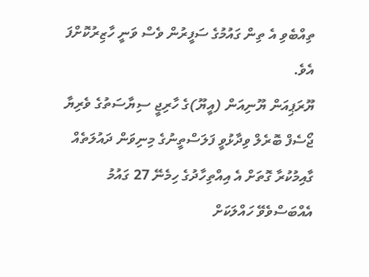ތިއްބެވި އެ ތިން ގައުމުގެ ސަފީރުން ވެސް ވަނީ ހާޒިރުކޮށްފަ އެވެ.
ޔޫރަޕިއަން ޔޫނިއަން (އީޔޫ)ގެ ހާރިޖީ ސިޔާސަތުގެ ވެރިޔާ ޖޯސެފް ބޮރެލް ވިދާޅުވީ ފަލަސްތީނުގެ މިނިވަން ދައުލަތެއް ގާއިމުކުރާ ގޮތަށް އެ އިއްތިހާދުގެ ހިމެނޭ 27 ގައުމު އެއްބަސްވެވޭ ހައްލަކަށް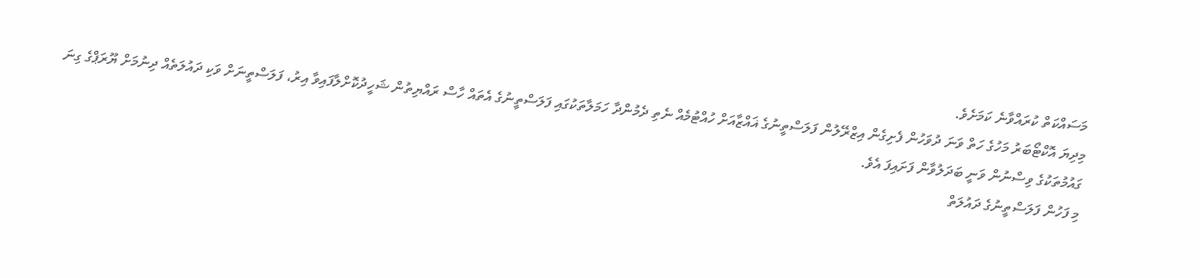މަސައްކަތް ކުރައްވާނެ ކަމަށެވެ.
މިދިޔަ އޮކްޓޯބަރު މަހުގެ ހަތް ވަނަ ދުވަހުން ފެށިގެން އިޒްރޭލުން ފަލަސްތީނުގެ ޣައްޒާއަށް ހުއްޓުމެއް ނެތި ދެމުންދާ ހަމަލާތަކުގައި ފަލަސްތީނުގެ އެތައް ހާސް ރައްޔިތުން ޝަހީދުކޮށްލާފައިވާ އިރު، ފަލަސްތީނަށް ވަކި ދައުލަތެއް ދިނުމަށް ޔޫރަޕްގެ ގިނަ ގައުމުތަކުގެ ވިސްނުން ވަނީ ބަދަލުވާން ފަށައިފަ އެވެ.
މި ފަހުން ފަލަސްތީނުގެ ދައުލަތް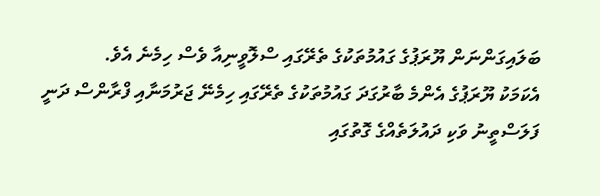ބަލައިގަންނަން ޔޫރަޕުގެ ގައުމުތަކުގެ ތެރޭގައި ސްލޮވީނިއާ ވެސް ހިމެނެ އެވެ.
އެކަމަކު ޔޫރަޕުގެ އެންމެ ބާރުގަދަ ގައުމުތަކުގެ ތެރޭގައި ހިމެނޭ ޖަރުމަނާއި ފްރާންސް ދަނީ ފަލަސްތީނު ވަކި ދައުލަތެއްގެ ގޮތުގައި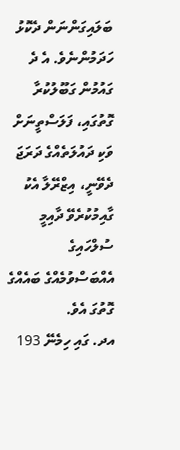ބަލައިގަންނަން ދެކޮޅު ހަދަމުންނެވެ. އެ ދެ ގައުމުން ގަބޫލުކުރާ ގޮތުގައި، ފަލަސްތީނަށް ވަކި ދައުލަތެއްގެ ދަރަޖަ ދެވޭނީ، އިޒްރޭލާ އެކު ގާއިމުކުރެވޭ ދާއިމީ ސުލްހައިގެ އެއްބަސްވުމެއްގެ ބައެއްގެ ގޮތުގަ އެވެ.
އދ. ގައި ހިމެނޭ 193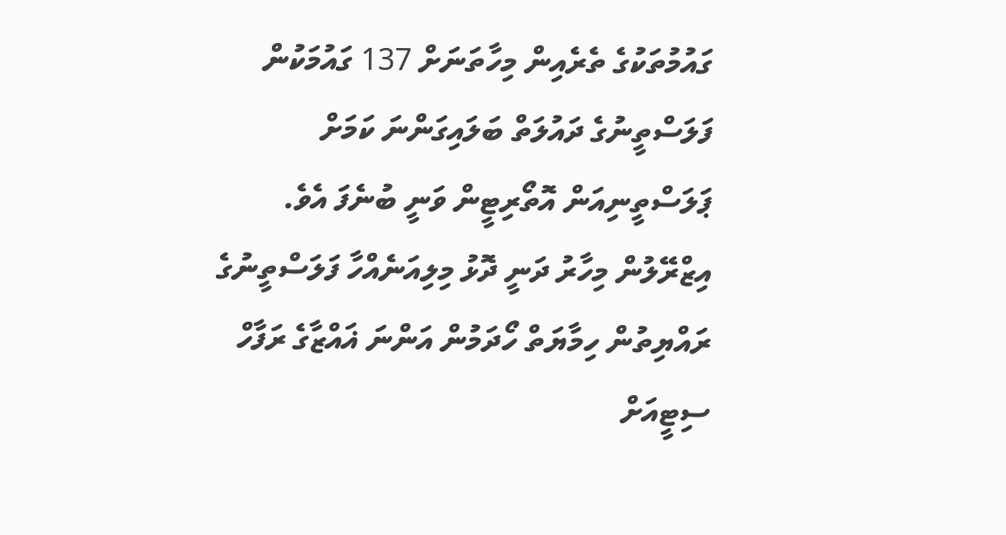ގައުމުތަކުގެ ތެރެއިން މިހާތަނަށް 137 ގައުމަކުން ފަލަސްތީނުގެ ދައުލަތް ބަލައިގަންނަ ކަމަށް ޕަލަސްތީނިއަން އޮތޯރިޓީން ވަނީ ބުނެފަ އެވެ.
އިޒްރޭލުން މިހާރު ދަނީ ދޮޅު މިލިއަނެއްހާ ފަލަސްތީނުގެ ރައްޔިތުން ހިމާޔަތް ހޯދަމުން އަންނަ ޣައްޒާގެ ރަފާހް ސިޓީއަށް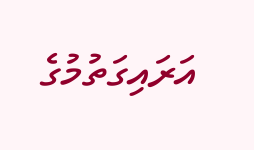އަރައިގަތުމުގެ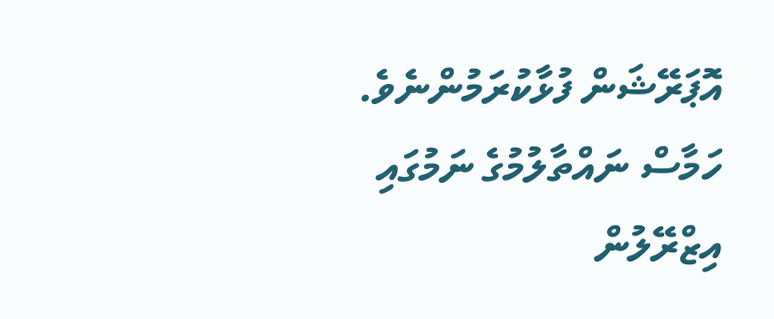އޮޕަރޭޝަން ފުޅާކުރަމުންނެވެ.
ހަމާސް ނައްތާލުމުގެ ނަމުގައި އިޒްރޭލުން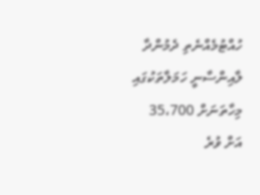ހުއްޓުމެއްނެތި ދެމުންދާ ލާއިންސާނީ ހަމަލާތަކުގައި މިހާތަނަށް 35،700 އަށް ވުރެ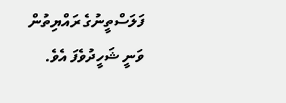ފަލަސްތީނުގެ ރައްޔިތުން ވަނީ ޝަހީދުވެފަ އެވެ.